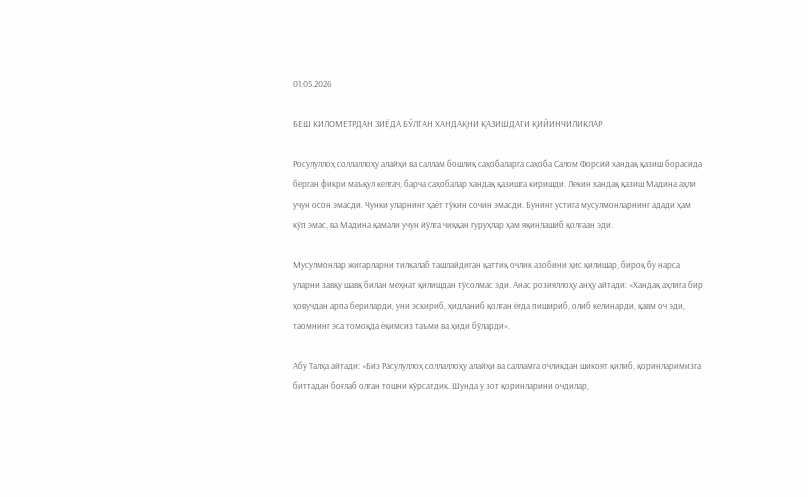01.05.2026

БЕШ КИЛОМЕТРДАН ЗИЁДА БЎЛГАН ХАНДАҚНИ ҚАЗИШДАГИ ҚИЙИНЧИЛИКЛАР

Росулуллоҳ соллаллоҳу алайҳи ва саллам бошлиқ саҳобаларга саҳоба Салом Форсий хандақ қазиш борасида берган фикри маъқул келгач, барча саҳобалар хандақ қазишга киришди. Лекин хандақ қазиш Мадина аҳли учун осон эмасди. Чунки уларнинг ҳаёт тўкин сочин эмасди. Бунинг устига мусулмонларнинг адади ҳам кўп эмас, ва Мадина қамали учун йўлга чиққан гуруҳлар ҳам яқинлашиб қолгаан эди.

Мусулмонлар жигарларни тилкалаб ташлайдиган қаттиқ очлик азобини ҳис қилишар, бироқ бу нарса уларни завқу шавқ билан меҳнат қилишдан тўсолмас эди. Анас розияллоҳу анҳу айтади: «Хандақ аҳлига бир ҳовучдан арпа бериларди, уни эскириб, ҳидланиб қолган ёғда пишириб, олиб келинарди, қавм оч эди, таомнинг эса томоқда ёқимсиз таъми ва ҳиди бўларди».

Абу Талҳа айтади: «Биз Расулуллоҳ соллаллоҳу алайҳи ва салламга очликдан шикоят қилиб, қоринларимизга биттадан боғлаб олган тошни кўрсатдик. Шунда у зот қоринларини очдилар,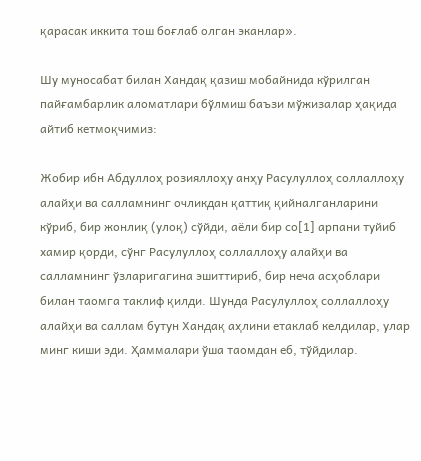қарасак иккита тош боғлаб олган эканлар».

Шу муносабат билан Хандақ қазиш мобайнида кўрилган пайғамбарлик аломатлари бўлмиш баъзи мўжизалар ҳақида айтиб кетмоқчимиз:

Жобир ибн Абдуллоҳ розияллоҳу анҳу Расулуллоҳ соллаллоҳу алайҳи ва салламнинг очликдан қаттиқ қийналганларини кўриб, бир жонлиқ (улоқ) сўйди, аёли бир со[1] арпани туйиб хамир қорди, сўнг Расулуллоҳ соллаллоҳу алайҳи ва салламнинг ўзларигагина эшиттириб, бир неча асҳоблари билан таомга таклиф қилди. Шунда Расулуллоҳ соллаллоҳу алайҳи ва саллам бутун Хандақ аҳлини етаклаб келдилар, улар минг киши эди. Ҳаммалари ўша таомдан еб, тўйдилар.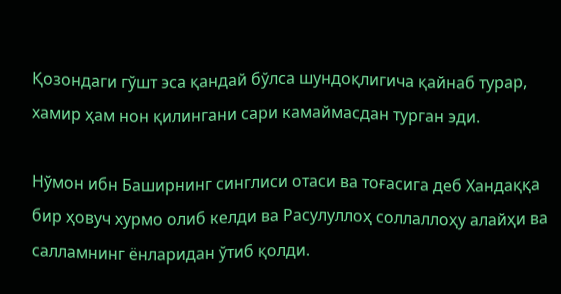Қозондаги гўшт эса қандай бўлса шундоқлигича қайнаб турар, хамир ҳам нон қилингани сари камаймасдан турган эди.

Нўмон ибн Баширнинг синглиси отаси ва тоғасига деб Хандаққа бир ҳовуч хурмо олиб келди ва Расулуллоҳ соллаллоҳу алайҳи ва салламнинг ёнларидан ўтиб қолди.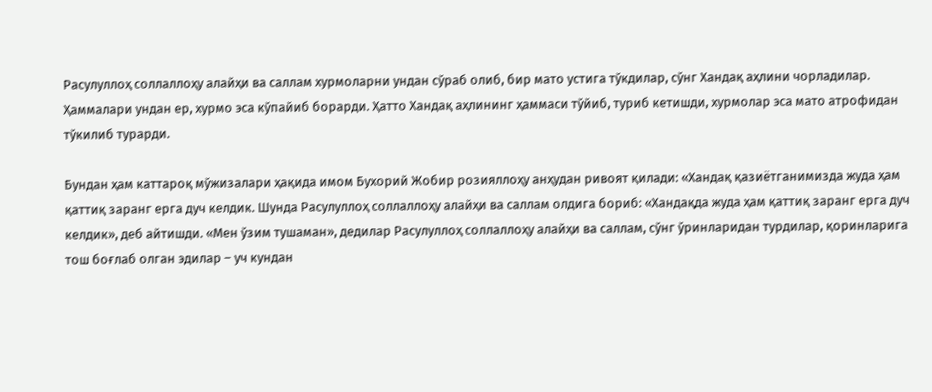Расулуллоҳ соллаллоҳу алайҳи ва саллам хурмоларни ундан сўраб олиб, бир мато устига тўкдилар, сўнг Хандақ аҳлини чорладилар. Ҳаммалари ундан ер, хурмо эса кўпайиб борарди. Ҳатто Хандақ аҳлининг ҳаммаси тўйиб, туриб кетишди, хурмолар эса мато атрофидан тўкилиб турарди.

Бундан ҳам каттароқ мўжизалари ҳақида имом Бухорий Жобир розияллоҳу анҳудан ривоят қилади: «Хандақ қазиётганимизда жуда ҳам қаттиқ заранг ерга дуч келдик. Шунда Расулуллоҳ соллаллоҳу алайҳи ва саллам олдига бориб: «Хандақда жуда ҳам қаттиқ заранг ерга дуч келдик», деб айтишди. «Мен ўзим тушаман», дедилар Расулуллоҳ соллаллоҳу алайҳи ва саллам, сўнг ўринларидан турдилар, қоринларига тош боғлаб олган эдилар – уч кундан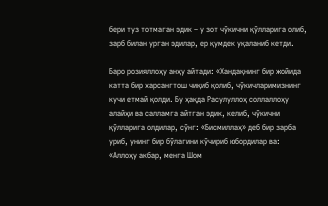бери туз тотмаган эдик – у зот чўкични қўлларига олиб, зарб билан урган эдилар, ер қумдек уқаланиб кетди.

Баро розияллоҳу анҳу айтади: «Хандақнинг бир жойида катта бир харсангтош чиқиб қолиб, чўкичларимизнинг кучи етмай қолди. Бу ҳақда Расулуллоҳ соллаллоҳу алайҳи ва салламга айтган эдик, келиб, чўкични қўлларига олдилар, сўнг: «Бисмиллаҳ» деб бир зарба уриб, унинг бир бўлагини кўчириб юбордилар ва: «Аллоҳу акбар, менга Шом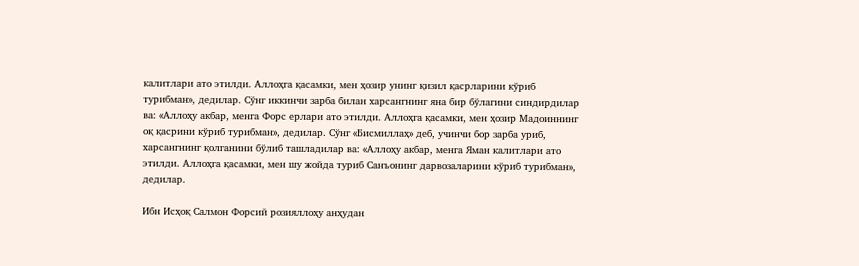калитлари ато этилди. Аллоҳга қасамки, мен ҳозир унинг қизил қасрларини кўриб турибман», дедилар. Сўнг иккинчи зарба билан харсангнинг яна бир бўлагини синдирдилар ва: «Аллоҳу акбар, менга Форс ерлари ато этилди. Аллоҳга қасамки, мен ҳозир Мадоиннинг оқ қасрини кўриб турибман», дедилар. Сўнг «Бисмиллаҳ» деб, учинчи бор зарба уриб, харсангнинг қолганини бўлиб ташладилар ва: «Аллоҳу акбар, менга Яман калитлари ато этилди. Аллоҳга қасамки, мен шу жойда туриб Санъонинг дарвозаларини кўриб турибман», дедилар.

Ибн Исҳоқ Салмон Форсий розияллоҳу анҳудан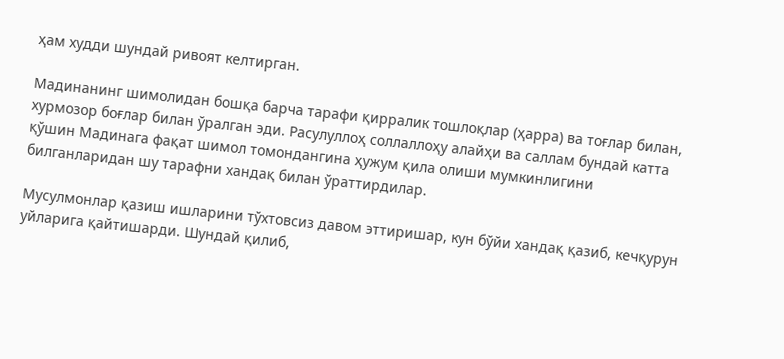ҳам худди шундай ривоят келтирган.

Мадинанинг шимолидан бошқа барча тарафи қирралик тошлоқлар (ҳарра) ва тоғлар билан, хурмозор боғлар билан ўралган эди. Расулуллоҳ соллаллоҳу алайҳи ва саллам бундай катта қўшин Мадинага фақат шимол томондангина ҳужум қила олиши мумкинлигини билганларидан шу тарафни хандақ билан ўраттирдилар.

Мусулмонлар қазиш ишларини тўхтовсиз давом эттиришар, кун бўйи хандақ қазиб, кечқурун уйларига қайтишарди. Шундай қилиб,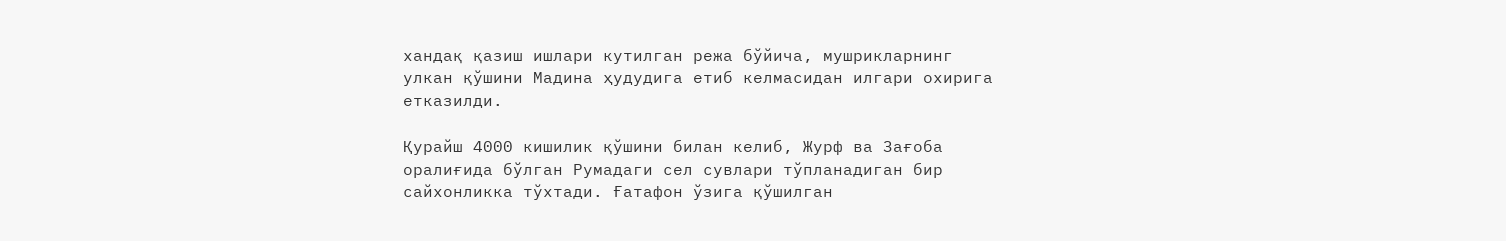хандақ қазиш ишлари кутилган режа бўйича, мушрикларнинг улкан қўшини Мадина ҳудудига етиб келмасидан илгари охирига етказилди.

Қурайш 4000 кишилик қўшини билан келиб, Журф ва Зағоба оралиғида бўлган Румадаги сел сувлари тўпланадиган бир сайхонликка тўхтади. Ғатафон ўзига қўшилган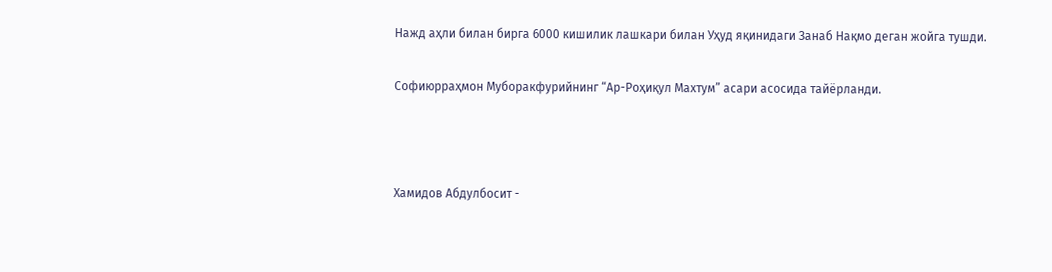Нажд аҳли билан бирга 6000 кишилик лашкари билан Уҳуд яқинидаги Занаб Нақмо деган жойга тушди.

Софиюрраҳмон Муборакфурийнинг “Ар-Роҳиқул Махтум” асари асосида тайёрланди.



Хамидов Абдулбосит -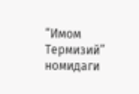“Имом Термизий” номидаги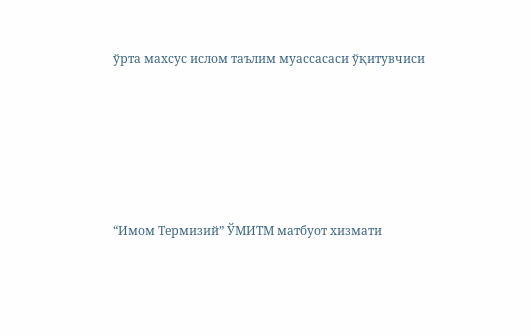ўрта махсус ислом таълим муассасаси ўқитувчиси





“Имом Термизий” ЎМИТМ матбуот хизмати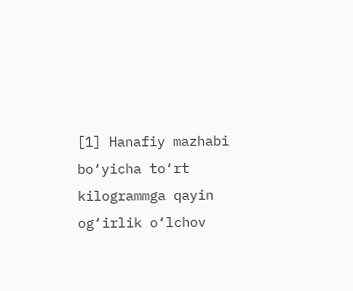[1] Hanafiy mazhabi bo‘yicha to‘rt kilogrammga qayin og‘irlik o‘lchov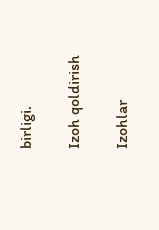birligi.

Izoh qoldirish

Izohlar